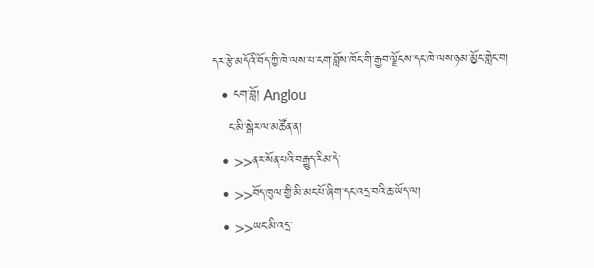དར་རྩེ་མདོའི་བོད་ཀྱི་ཁེ་ལས་པ་ངག་བློས་ཁོང་གི་རྒྱབ་ལྗོངས་དང་ཁེ་ལས་ཉམ་མྱོང་གླེང་བ།
  • ངག་བློ། Anglou
    ང་མི་སྒེར་ལ་མཚོན་ན།
  • >>ནར་སོན་པའི་བརྒྱུད་རིམ་དེ་
  • >>བོད་ཁུལ་གྱི་མི་མང་པོ་ཞིག་དང་འདྲ་བའི་ཆ་ཡོད་ལ།
  • >>ཡང་མི་འདྲ་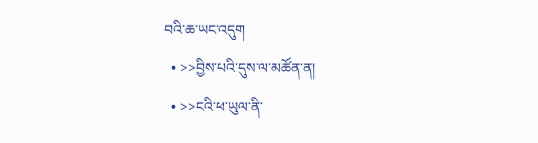བའི་ཆ་ཡང་འདུག
  • >>བྱིས་པའི་དུས་ལ་མཚོན་ན།
  • >>ངའི་ཕ་ཡུལ་ནི་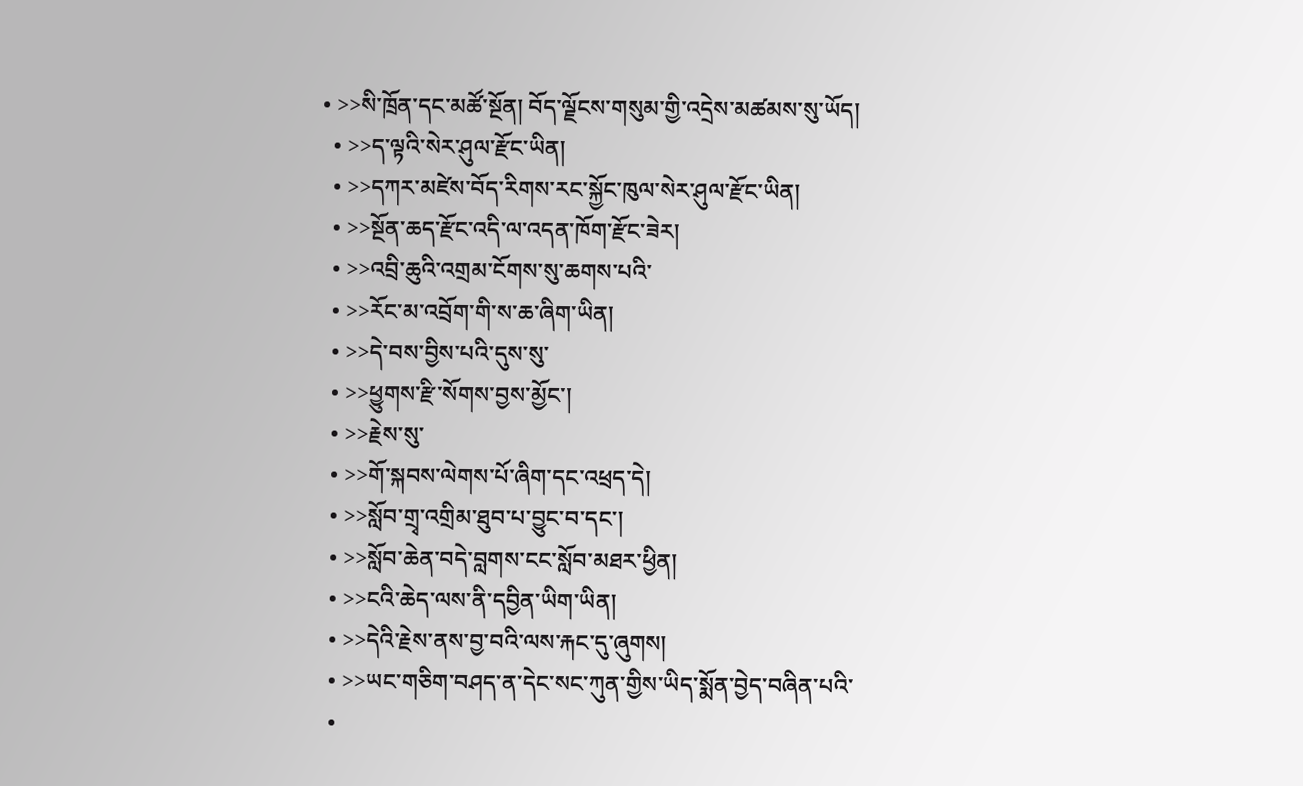• >>སི་ཁྲོན་དང་མཚོ་སྔོན། བོད་ལྗོངས་གསུམ་གྱི་འདྲེས་མཚམས་སུ་ཡོད།
  • >>ད་ལྟའི་སེར་ཤུལ་རྫོང་ཡིན།
  • >>དཀར་མཛེས་བོད་རིགས་རང་སྐྱོང་ཁུལ་སེར་ཤུལ་རྫོང་ཡིན།
  • >>སྔོན་ཆད་རྫོང་འདི་ལ་འདན་ཁོག་རྫོང་ཟེར།
  • >>འབྲི་ཆུའི་འགྲམ་ངོགས་སུ་ཆགས་པའི་
  • >>རོང་མ་འབྲོག་གི་ས་ཆ་ཞིག་ཡིན།
  • >>དེ་བས་བྱིས་པའི་དུས་སུ་
  • >>ཕྱུགས་རྫི་སོགས་བྱས་མྱོང་།
  • >>རྗེས་སུ་
  • >>གོ་སྐབས་ལེགས་པོ་ཞིག་དང་འཕྲད་དེ།
  • >>སློབ་གྲྭ་འགྲིམ་ཐུབ་པ་བྱུང་བ་དང་།
  • >>སློབ་ཆེན་བདེ་བླགས་ངང་སློབ་མཐར་ཕྱིན།
  • >>ངའི་ཆེད་ལས་ནི་དབྱིན་ཡིག་ཡིན།
  • >>དེའི་རྗེས་ནས་བྱ་བའི་ལས་རྐང་དུ་ཞུགས།
  • >>ཡང་གཅིག་བཤད་ན་དེང་སང་ཀུན་གྱིས་ཡིད་སྨོན་བྱེད་བཞིན་པའི་
  •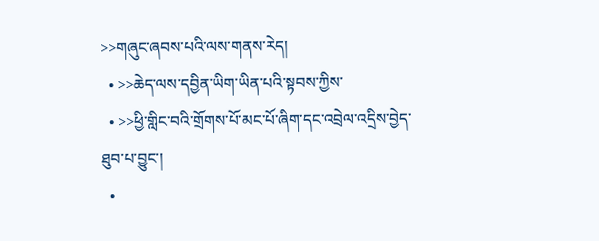>>གཞུང་ཞབས་པའི་ལས་གནས་རེད།
  • >>ཆེད་ལས་དབྱིན་ཡིག་ཡིན་པའི་སྟབས་ཀྱིས་
  • >>ཕྱི་གླིང་བའི་གྲོགས་པོ་མང་པོ་ཞིག་དང་འབྲེལ་འདྲིས་བྱེད་ཐུབ་པ་བྱུང་།
  •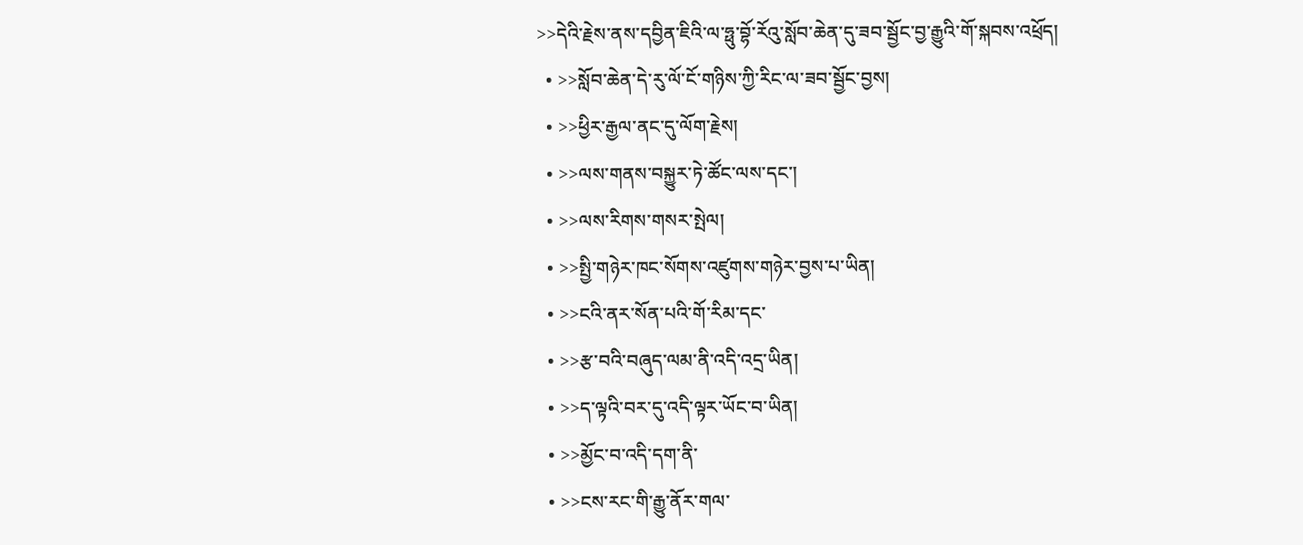>>དེའི་རྗེས་ནས་དབྱིན་ཇིའི་ལ་ཧྥུ་བྷོ་རོའུ་སློབ་ཆེན་དུ་ཟབ་སྦྱོང་བྱ་རྒྱུའི་གོ་སྐབས་འཕྲོད།
  • >>སློབ་ཆེན་དེ་རུ་ལོ་ངོ་གཉིས་ཀྱི་རིང་ལ་ཟབ་སྦྱོང་བྱས།
  • >>ཕྱིར་རྒྱལ་ནང་དུ་ལོག་རྗེས།
  • >>ལས་གནས་བསྐྱུར་ཏེ་ཚོང་ལས་དང་།
  • >>ལས་རིགས་གསར་སྤེལ།
  • >>སྤྱི་གཉེར་ཁང་སོགས་འཛུགས་གཉེར་བྱས་པ་ཡིན།
  • >>ངའི་ནར་སོན་པའི་གོ་རིམ་དང་
  • >>རྩ་བའི་བཞུད་ལམ་ནི་འདི་འདྲ་ཡིན།
  • >>ད་ལྟའི་བར་དུ་འདི་ལྟར་ཡོང་བ་ཡིན།
  • >>མྱོང་བ་འདི་དག་ནི་
  • >>ངས་རང་གི་རྒྱུ་ནོར་གལ་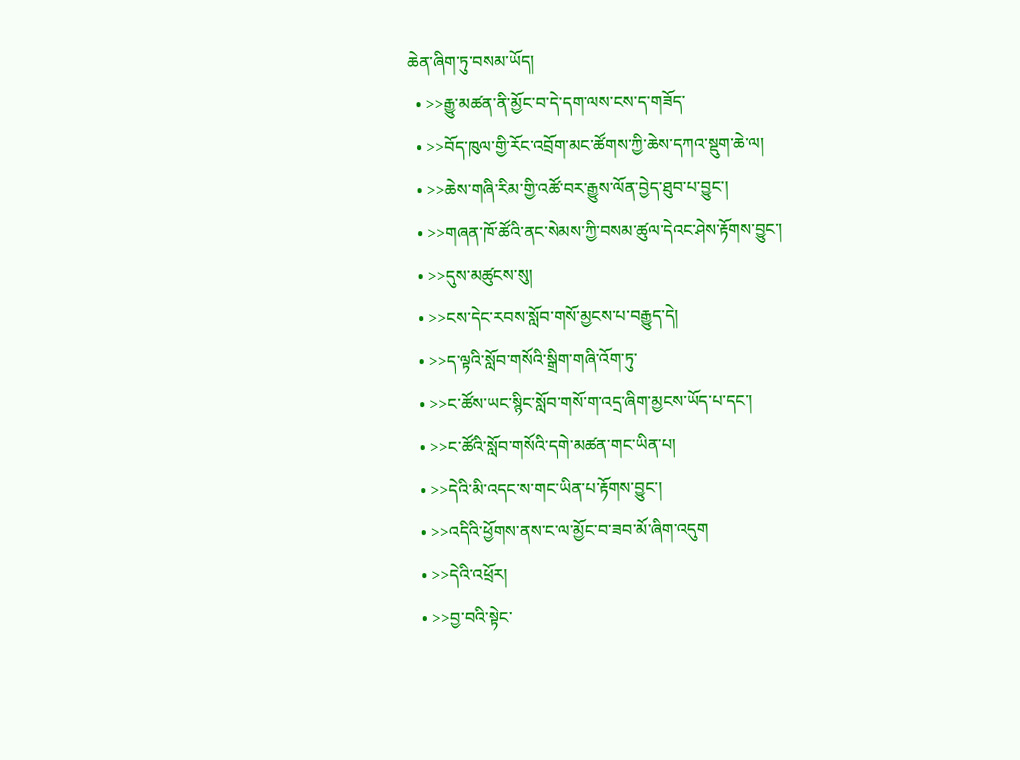ཆེན་ཞིག་ཏུ་བསམ་ཡོད།
  • >>རྒྱུ་མཚན་ནི་མྱོང་བ་དེ་དག་ལས་ངས་ད་གཟོད་
  • >>བོད་ཁུལ་གྱི་རོང་འབྲོག་མང་ཚོགས་ཀྱི་ཆེས་དཀའ་སྡུག་ཆེ་ལ།
  • >>ཆེས་གཞི་རིམ་གྱི་འཚོ་བར་རྒྱུས་ལོན་བྱེད་ཐུབ་པ་བྱུང་།
  • >>གཞན་ཁོ་ཚོའི་ནང་སེམས་ཀྱི་བསམ་ཚུལ་དེའང་ཤེས་རྟོགས་བྱུང་།
  • >>དུས་མཚུངས་སུ།
  • >>ངས་དེང་རབས་སློབ་གསོ་མྱངས་པ་བརྒྱུད་དེ།
  • >>ད་ལྟའི་སློབ་གསོའི་སྒྲིག་གཞི་འོག་ཏུ་
  • >>ང་ཚོས་ཡང་སྙིང་སློབ་གསོ་ག་འདྲ་ཞིག་མྱངས་ཡོད་པ་དང་།
  • >>ང་ཚོའི་སློབ་གསོའི་དགེ་མཚན་གང་ཡིན་པ།
  • >>དེའི་མི་འདང་ས་གང་ཡིན་པ་རྟོགས་བྱུང་།
  • >>འདིའི་ཕྱོགས་ནས་ང་ལ་མྱོང་བ་ཟབ་མོ་ཞིག་འདུག
  • >>དེའི་འཕྲོར།
  • >>བྱ་བའི་སྟེང་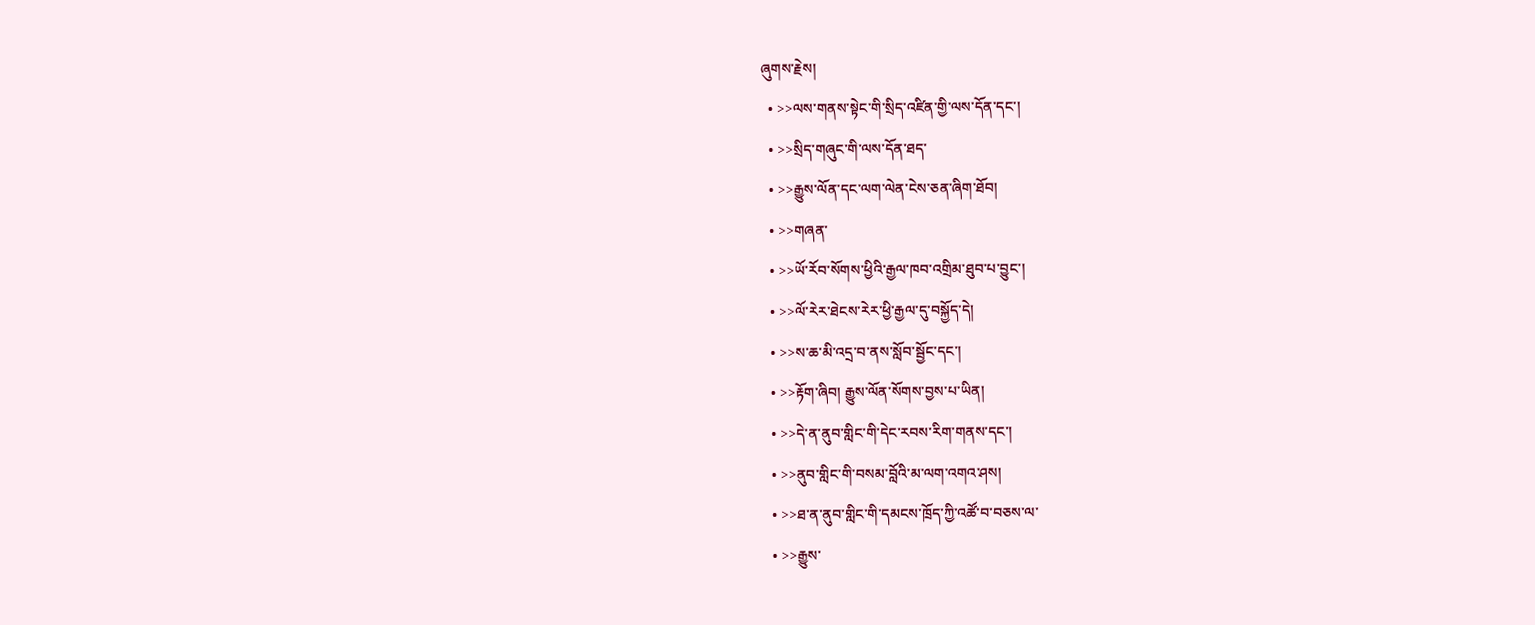ཞུགས་རྗེས།
  • >>ལས་གནས་སྟེང་གི་སྲིད་འཛིན་གྱི་ལས་དོན་དང་།
  • >>སྲིད་གཞུང་གི་ལས་དོན་ཐད་
  • >>རྒྱུས་ལོན་དང་ལག་ལེན་ངེས་ཅན་ཞིག་ཐོབ།
  • >>གཞན་
  • >>ཡོ་རོབ་སོགས་ཕྱིའི་རྒྱལ་ཁབ་འགྲིམ་ཐུབ་པ་བྱུང་།
  • >>ལོ་རེར་ཐེངས་རེར་ཕྱི་རྒྱལ་དུ་བསྐྱོད་དེ།
  • >>ས་ཆ་མི་འདྲ་བ་ནས་སློབ་སྦྱོང་དང་།
  • >>རྟོག་ཞིབ། རྒྱུས་ལོན་སོགས་བྱས་པ་ཡིན།
  • >>དེ་ན་ནུབ་གླིང་གི་དེང་རབས་རིག་གནས་དང་།
  • >>ནུབ་གླིང་གི་བསམ་བློའི་མ་ལག་འགའ་ཤས།
  • >>ཐ་ན་ནུབ་གླིང་གི་དམངས་ཁྲོད་ཀྱི་འཚོ་བ་བཅས་ལ་
  • >>རྒྱུས་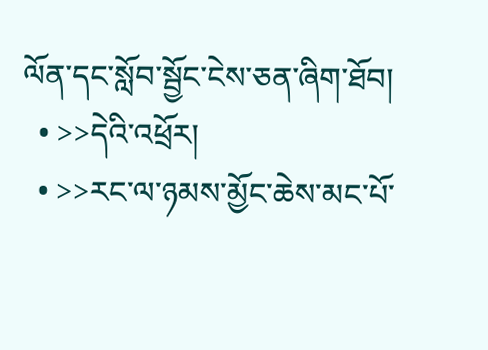ལོན་དང་སློབ་སྦྱོང་ངེས་ཅན་ཞིག་ཐོབ།
  • >>དེའི་འཕྲོར།
  • >>རང་ལ་ཉམས་མྱོང་ཆེས་མང་པོ་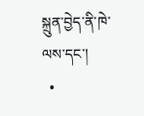སྐྲུན་བྱེད་ནི་ཁེ་ལས་དང་།
  •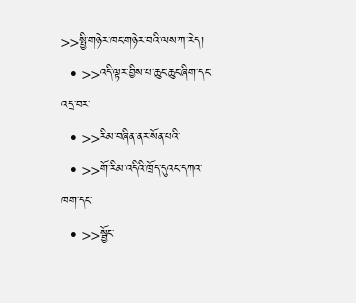>>སྤྱི་གཉེར་ཁང་གཉེར་བའི་ལས་ཀ་རེད།
  • >>འདི་ལྟར་བྱིས་པ་ཆུང་ཆུང་ཞིག་དང་འདྲ་བར་
  • >>རིམ་བཞིན་ནར་སོན་པའི་
  • >>གོ་རིམ་འདིའི་ཁྲོད་དུའང་དཀའ་ཁག་དང་
  • >>སྦྱོང་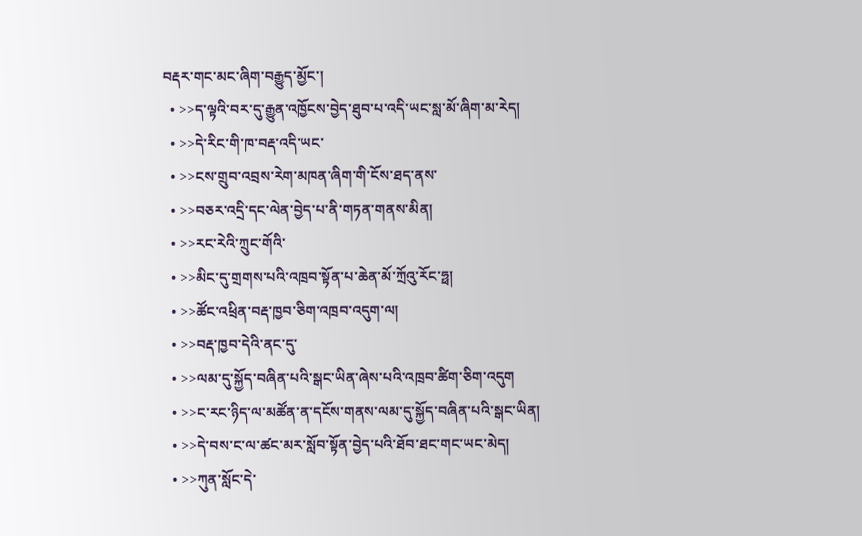བརྡར་གང་མང་ཞིག་བརྒྱུད་མྱོང་།
  • >>ད་ལྟའི་བར་དུ་རྒྱུན་འཁྱོངས་བྱེད་ཐུབ་པ་འདི་ཡང་སླ་མོ་ཞིག་མ་རེད།
  • >>དེ་རིང་གི་ཁ་བརྡ་འདི་ཡང་
  • >>ངས་གྲུབ་འབྲས་རེག་མཁན་ཞིག་གི་ངོས་ཐད་ནས་
  • >>བཅར་འདྲི་དང་ལེན་བྱེད་པ་ནི་གཏན་གནས་མིན།
  • >>རང་རེའི་ཀྲུང་གོའི་
  • >>མིང་དུ་གྲགས་པའི་འཁྲབ་སྟོན་པ་ཆེན་མོ་ཀྲོའུ་རོང་ཧྥ།
  • >>ཚོང་འཕྲིན་བརྡ་ཁྱབ་ཅིག་འཁྲབ་འདུག་ལ།
  • >>བརྡ་ཁྱབ་དེའི་ནང་དུ་
  • >>ལམ་དུ་སྐྱོད་བཞིན་པའི་སྒང་ཡིན་ཞེས་པའི་འཁྲབ་ཚིག་ཅིག་འདུག
  • >>ང་རང་ཉིད་ལ་མཚོན་ན་དངོས་གནས་ལམ་དུ་སྐྱོད་བཞིན་པའི་སྒང་ཡིན།
  • >>དེ་བས་ང་ལ་ཚང་མར་སློབ་སྟོན་བྱེད་པའི་ཐོབ་ཐང་གང་ཡང་མེད།
  • >>ཀུན་སློང་དེ་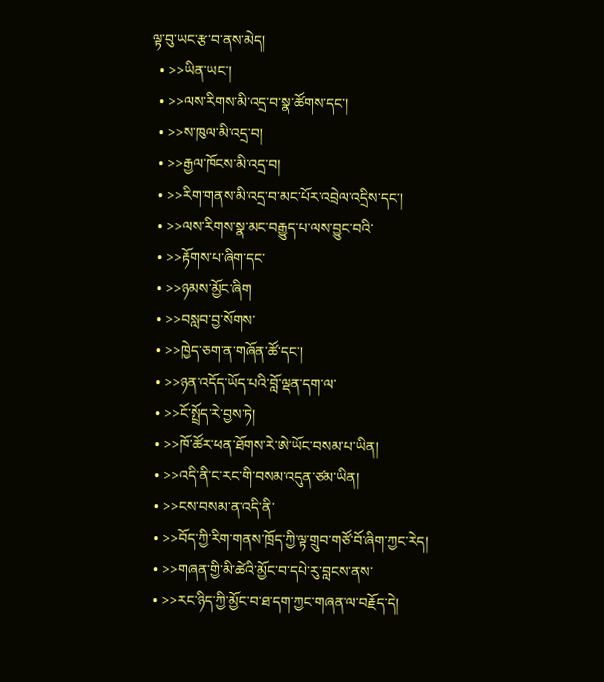ལྟ་བུ་ཡང་རྩ་བ་ནས་མེད།
  • >>ཡིན་ཡང་།
  • >>ལས་རིགས་མི་འདྲ་བ་སྣ་ཚོགས་དང་།
  • >>ས་ཁུལ་མི་འདྲ་བ།
  • >>རྒྱལ་ཁོངས་མི་འདྲ་བ།
  • >>རིག་གནས་མི་འདྲ་བ་མང་པོར་འབྲེལ་འདྲིས་དང་།
  • >>ལས་རིགས་སྣ་མང་བརྒྱུད་པ་ལས་བྱུང་བའི་
  • >>རྟོགས་པ་ཞིག་དང་
  • >>ཉམས་མྱོང་ཞིག
  • >>བསླབ་བྱ་སོགས་
  • >>ཁྱེད་ཅག་ན་གཞོན་ཚོ་དང་།
  • >>ཉན་འདོད་ཡོད་པའི་བློ་ལྡན་དག་ལ་
  • >>ངོ་སྤྲོད་རེ་བྱས་ཏེ།
  • >>ཁོ་ཚོར་ཕན་ཐོགས་རེ་ཨེ་ཡོང་བསམ་པ་ཡིན།
  • >>འདི་ནི་ང་རང་གི་བསམ་འདུན་ཙམ་ཡིན།
  • >>ངས་བསམ་ན་འདི་ནི་
  • >>བོད་ཀྱི་རིག་གནས་ཁྲོད་ཀྱི་ལྟ་གྲུབ་གཙོ་བོ་ཞིག་ཀྱང་རེད།
  • >>གཞན་གྱི་མི་ཚེའི་མྱོང་བ་དཔེ་རུ་བླངས་ནས་
  • >>རང་ཉིད་ཀྱི་མྱོང་བ་ཐ་དག་ཀྱང་གཞན་ལ་བརྗོད་དེ།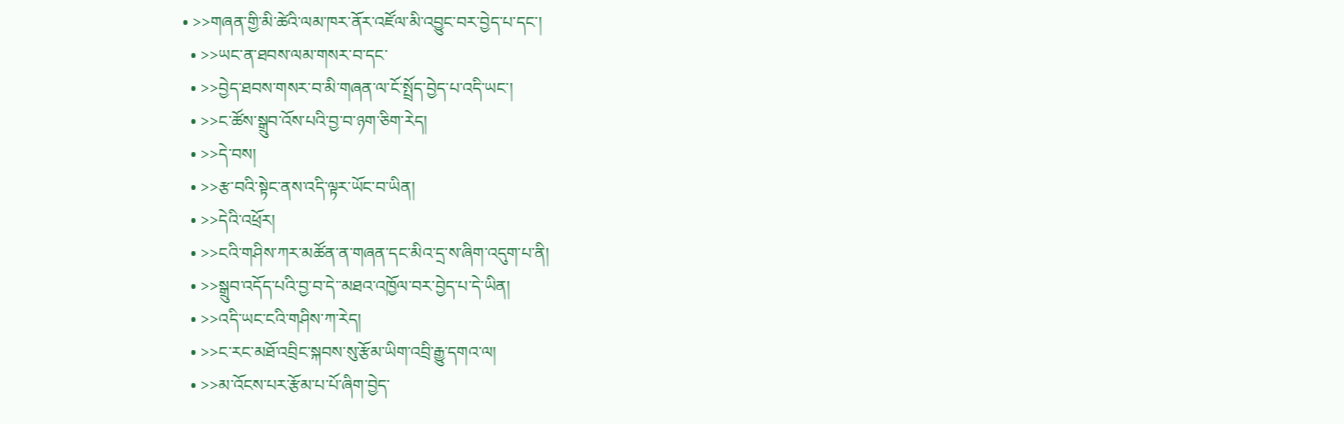• >>གཞན་གྱི་མི་ཚེའི་ལམ་ཁར་ནོར་འཛོལ་མི་འབྱུང་བར་བྱེད་པ་དང་།
  • >>ཡང་ན་ཐབས་ལམ་གསར་བ་དང་
  • >>བྱེད་ཐབས་གསར་བ་མི་གཞན་ལ་ངོ་སྤྲོད་བྱེད་པ་འདི་ཡང་།
  • >>ང་ཚོས་སྒྲུབ་འོས་པའི་བྱ་བ་ཉག་ཅིག་རེད།
  • >>དེ་བས།
  • >>རྩ་བའི་སྟེང་ནས་འདི་ལྟར་ཡོང་བ་ཡིན།
  • >>དེའི་འཕྲོར།
  • >>ངའི་གཤིས་ཀར་མཚོན་ན་གཞན་དང་མིའ་དྲ་ས་ཞིག་འདུག་པ་ནི།
  • >>སྒྲུབ་འདོད་པའི་བྱ་བ་དེ་་མཐའ་འཁྱོལ་བར་བྱེད་པ་དེ་ཡིན།
  • >>འདི་ཡང་ངའི་གཤིས་ཀ་རེད།
  • >>ང་རང་མཐོ་འབྲིང་སྐབས་སུ་རྩོམ་ཡིག་འབྲི་རྒྱུ་དགའ་ལ།
  • >>མ་འོངས་པར་རྩོམ་པ་པོ་ཞིག་བྱེད་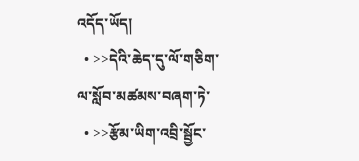འདོད་ཡོད།
  • >>དེའི་ཆེད་དུ་ལོ་གཅིག་ལ་སློབ་མཚམས་བཞག་ཏེ་
  • >>རྩོམ་ཡིག་འབྲི་སྦྱོང་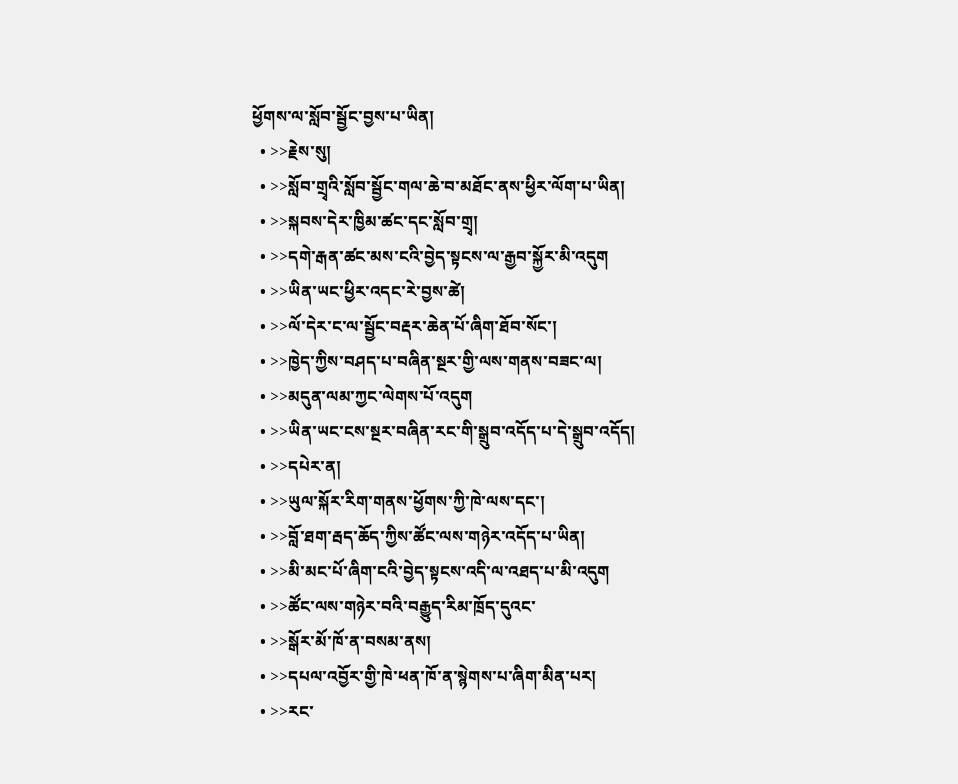ཕྱོགས་ལ་སློབ་སྦྱོང་བྱས་པ་ཡིན།
  • >>རྗེས་སུ།
  • >>སློབ་གྲྭའི་སློབ་སྦྱོང་གལ་ཆེ་བ་མཐོང་ནས་ཕྱིར་ལོག་པ་ཡིན།
  • >>སྐབས་དེར་ཁྱིམ་ཚང་དང་སློབ་གྲྭ།
  • >>དགེ་རྒན་ཚང་མས་ངའི་བྱེད་སྟངས་ལ་རྒྱབ་སྐྱོར་མི་འདུག
  • >>ཡིན་ཡང་ཕྱིར་འདང་རེ་བྱས་ཚེ།
  • >>ལོ་དེར་ང་ལ་སྦྱོང་བརྡར་ཆེན་པོ་ཞིག་ཐོབ་སོང་།
  • >>ཁྱེད་ཀྱིས་བཤད་པ་བཞིན་སྔར་གྱི་ལས་གནས་བཟང་ལ།
  • >>མདུན་ལམ་ཀྱང་ལེགས་པོ་འདུག
  • >>ཡིན་ཡང་ངས་སྔར་བཞིན་རང་གི་སྒྲུབ་འདོད་པ་དེ་སྒྲུབ་འདོད།
  • >>དཔེར་ན།
  • >>ཡུལ་སྐོར་རིག་གནས་ཕྱོགས་ཀྱི་ཁེ་ལས་དང་།
  • >>བློ་ཐག་རྦད་ཆོད་ཀྱིས་ཚོང་ལས་གཉེར་འདོད་པ་ཡིན།
  • >>མི་མང་པོ་ཞིག་ངའི་བྱེད་སྟངས་འདི་ལ་འཐད་པ་མི་འདུག
  • >>ཚོང་ལས་གཉེར་བའི་བརྒྱུད་རིམ་ཁྲོད་དུའང་
  • >>སྒོར་མོ་ཁོ་ན་བསམ་ནས།
  • >>དཔལ་འབྱོར་གྱི་ཁེ་ཕན་ཁོ་ན་སྙེགས་པ་ཞིག་མིན་པར།
  • >>རང་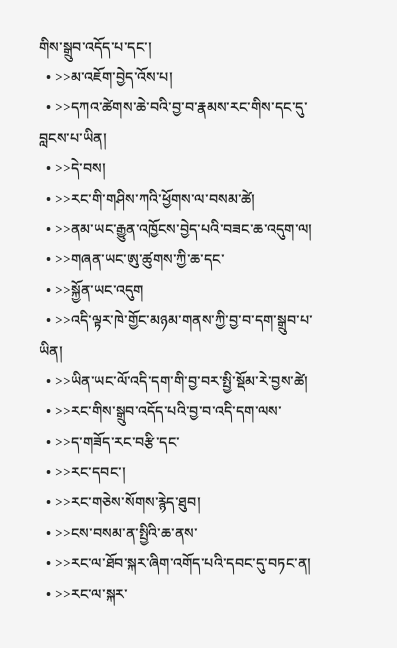གིས་སྒྲུབ་འདོད་པ་དང་།
  • >>མ་འཇོག་བྱེད་འོས་པ།
  • >>དཀའ་ཚེགས་ཆེ་བའི་བྱ་བ་རྣམས་རང་གིས་དང་དུ་བླངས་པ་ཡིན།
  • >>དེ་བས།
  • >>རང་གི་གཤིས་ཀའི་ཕྱོགས་ལ་བསམ་ཚེ།
  • >>ནམ་ཡང་རྒྱུན་འཁྱོངས་བྱེད་པའི་བཟང་ཆ་འདུག་ལ།
  • >>གཞན་ཡང་ཨུ་ཚུགས་ཀྱི་ཆ་དང་
  • >>སྐྱོན་ཡང་འདུག
  • >>འདི་ལྟར་ཁེ་གྱོང་མཉམ་གནས་ཀྱི་བྱ་བ་དག་སྒྲུབ་པ་ཡིན།
  • >>ཡིན་ཡང་ལོ་འདི་དག་གི་བྱ་བར་སྤྱི་སྡོམ་རེ་བྱས་ཚེ།
  • >>རང་གིས་སྒྲུབ་འདོད་པའི་བྱ་བ་འདི་དག་ལས་
  • >>ད་གཟོད་རང་བརྩི་དང་
  • >>རང་དབང་།
  • >>རང་གཅེས་སོགས་རྙེད་ཐུབ།
  • >>ངས་བསམ་ན་སྤྱིའི་ཆ་ནས་
  • >>རང་ལ་ཐོབ་སྐར་ཞིག་འགོད་པའི་དབང་དུ་བཏང་ན།
  • >>རང་ལ་སྐར་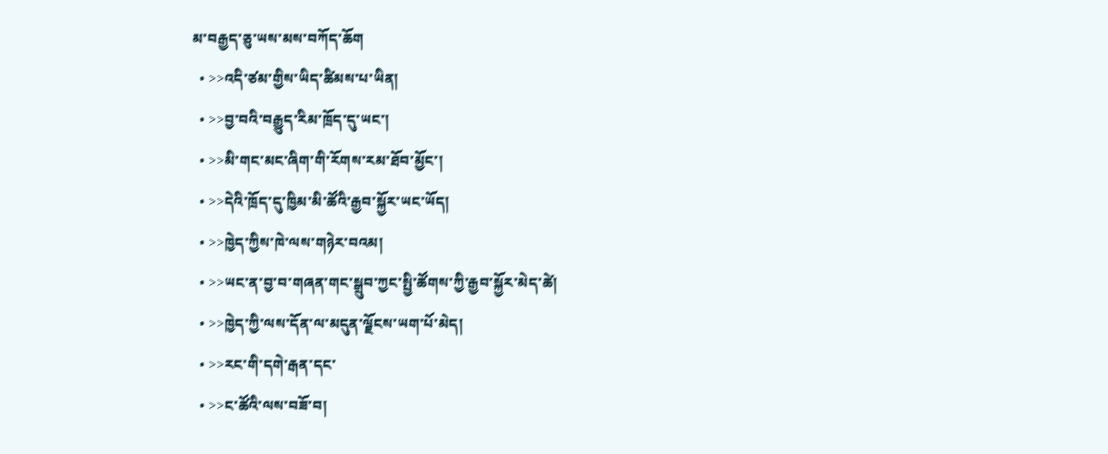མ་བརྒྱད་ཅུ་ཡས་མས་བཀོད་ཆོག
  • >>འདི་ཙམ་གྱིས་ཡིད་ཚིམས་པ་ཡིན།
  • >>བྱ་བའི་བརྒྱུད་རིམ་ཁྲོད་དུ་ཡང་།
  • >>མི་གང་མང་ཞིག་གི་རོགས་རམ་ཐོབ་མྱོང་།
  • >>དེའི་ཁྲོད་དུ་ཁྱིམ་མི་ཚོའི་རྒྱབ་སྐྱོར་ཡང་ཡོད།
  • >>ཁྱེད་ཀྱིས་ཁེ་ལས་གཉེར་བའམ།
  • >>ཡང་ན་བྱ་བ་གཞན་གང་སྒྲུབ་ཀྱང་སྤྱི་ཚོགས་ཀྱི་རྒྱབ་སྐྱོར་མེད་ཚེ།
  • >>ཁྱེད་ཀྱི་ལས་དོན་ལ་མདུན་ལྗོངས་ཡག་པོ་མེད།
  • >>རང་གི་དགེ་རྒན་དང་
  • >>ང་ཚོའི་ལས་བཟོ་བ།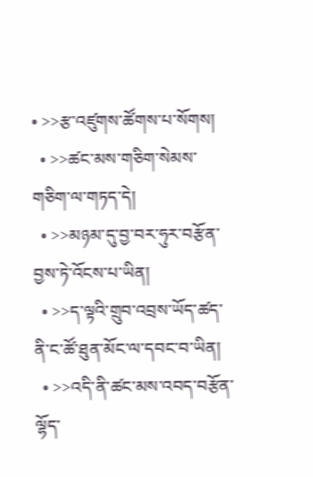• >>རྩ་འཛུགས་ཚོགས་པ་སོགས།
  • >>ཚང་མས་གཅིག་སེམས་གཅིག་ལ་གཏད་དེ།
  • >>མཉམ་དུ་བྱ་བར་ཧུར་བརྩོན་བྱས་ཏེ་འོངས་པ་ཡིན།
  • >>ད་ལྟའི་གྲུབ་འབྲས་ཡོད་ཚད་ནི་ང་ཚོ་ཐུན་མོང་ལ་དབང་བ་ཡིན།
  • >>འདི་ནི་ཚང་མས་འབད་བརྩོན་ལྷོད་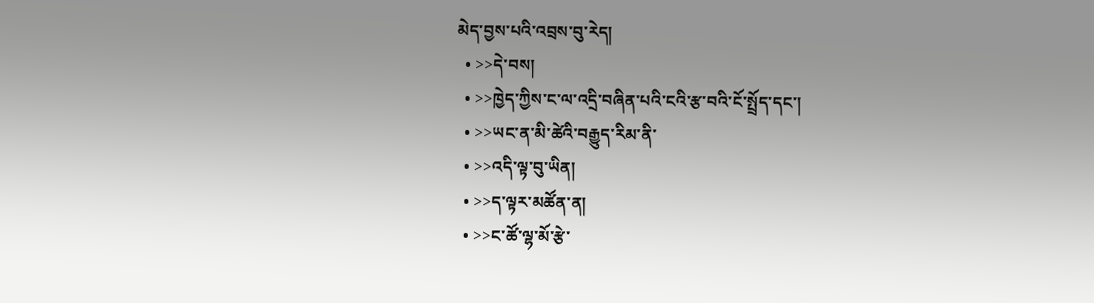མེད་བྱས་པའི་འབྲས་བུ་རེད།
  • >>དེ་བས།
  • >>ཁྱེད་ཀྱིས་ང་ལ་འདྲི་བཞིན་པའི་ངའི་རྩ་བའི་ངོ་སྤྲོད་དང་།
  • >>ཡང་ན་མི་ཚེའི་བརྒྱུད་རིམ་ནི་
  • >>འདི་ལྟ་བུ་ཡིན།
  • >>ད་ལྟར་མཚོན་ན།
  • >>ང་ཚོ་ལྷ་མོ་རྩེ་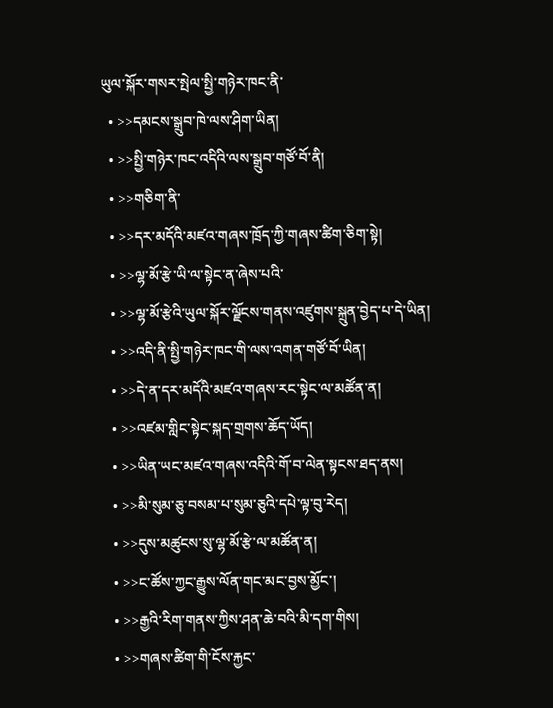ཡུལ་སྐོར་གསར་སྤེལ་སྤྱི་གཉེར་ཁང་ནི་
  • >>དམངས་སྒྲུབ་ཁེ་ལས་ཤིག་ཡིན།
  • >>སྤྱི་གཉེར་ཁང་འདིའི་ལས་སྒྲུབ་གཙོ་བོ་ནི།
  • >>གཅིག་ནི་
  • >>དར་མདོའི་མཛའ་གཞས་ཁྲོད་ཀྱི་གཞས་ཚིག་ཅིག་སྟེ།
  • >>ལྷ་མོ་རྩེ་ཡི་ལ་སྟེང་ན་ཞེས་པའི་
  • >>ལྷ་མོ་རྩེའི་ཡུལ་སྐོར་ལྗོངས་གནས་འཛུགས་སྐྲུན་བྱེད་པ་དེ་ཡིན།
  • >>འདི་ནི་སྤྱི་གཉེར་ཁང་གི་ལས་འགན་གཙོ་བོ་ཡིན།
  • >>དེ་ན་དར་མདོའི་མཛའ་གཞས་རང་སྟེང་ལ་མཚོན་ན།
  • >>འཛམ་གླིང་སྟེང་སྐད་གྲགས་ཆོད་ཡོད།
  • >>ཡིན་ཡང་མཛའ་གཞས་འདིའི་གོ་བ་ལེན་སྟངས་ཐད་ནས།
  • >>མི་སུམ་ཅུ་བསམ་པ་སུམ་ཅུའི་དཔེ་ལྟ་བུ་རེད།
  • >>དུས་མཚུངས་སུ་ལྷ་མོ་རྩེ་ལ་མཚོན་ན།
  • >>ང་ཚོས་ཀྱང་རྒྱུས་ལོན་གང་མང་བྱས་མྱོང་།
  • >>རྒྱའི་རིག་གནས་ཀྱིས་ཤན་ཆེ་བའི་མི་དག་གིས།
  • >>གཞས་ཚིག་གི་ངོས་རྐྱང་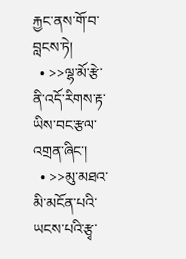རྐྱང་ནས་གོ་བ་བླངས་ཏེ།
  • >>ལྷ་མོ་རྩེ་ནི་འདོ་རིགས་རྟ་ཡིས་བང་རྩལ་འགྲན་ཞིང་།
  • >>མུ་མཐའ་མི་མངོན་པའི་ཡངས་པའི་རྩྭ་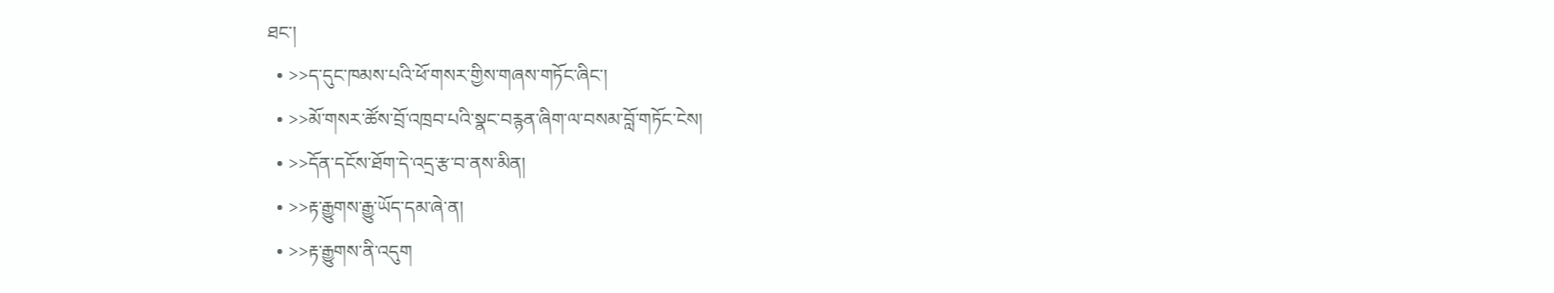ཐང་།
  • >>ད་དུང་ཁམས་པའི་ཕོ་གསར་གྱིས་གཞས་གཏོང་ཞིང་།
  • >>མོ་གསར་ཚོས་བྲོ་འཁྲབ་པའི་སྣང་བརྙན་ཞིག་ལ་བསམ་བློ་གཏོང་ངེས།
  • >>དོན་དངོས་ཐོག་དེ་འདྲ་རྩ་བ་ནས་མིན།
  • >>རྟ་རྒྱུགས་རྒྱུ་ཡོད་དམ་ཞེ་ན།
  • >>རྟ་རྒྱུགས་ནི་འདུག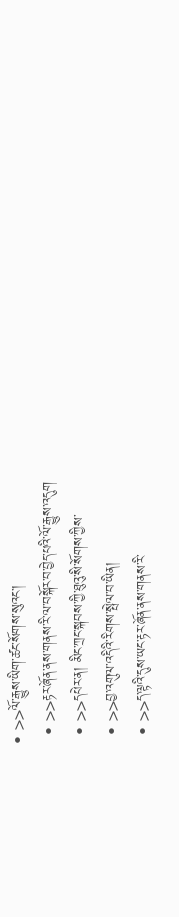• >>ལོ་རྒྱུས་ཡིག་ཚང་སོགས་སུའང་།
  • >>རྟར་ཞོན་ནས་གནས་རི་ལ་བསྐོར་བ་བྱེད་པའི་ལོ་རྒྱུས་འདུག
  • >>དཔེར་ན། མིང་ཀྲང་སྐབས་ཀྱི་ཐུའུ་སི་སོགས་ཀྱིས་
  • >>བྱ་འགུལ་འདིའི་རིགས་སྤེལ་བ་ཡིན།
  • >>ད་ལྟའི་དུས་ཡང་རྟར་ཞོན་ནས་གནས་རི་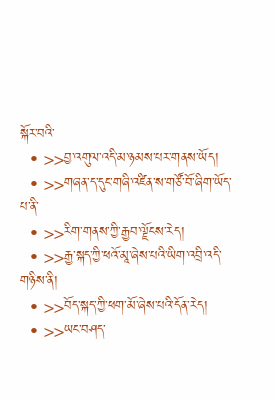སྐོར་བའི་
  • >>བྱ་འགུལ་འདི་མ་ཉམས་པར་གནས་ཡོད།
  • >>གཞན་ད་དུང་གཞི་འཛིན་ས་གཙོ་བོ་ཞིག་ཡོད་པ་ནི་
  • >>རིག་གནས་ཀྱི་རྒྱབ་ལྗོངས་རེད།
  • >>རྒྱ་སྐད་ཀྱི་ཕའོ་མཱ་ཞེས་པའི་ཡིག་འབྲི་འདི་གཉིས་ནི།
  • >>བོད་སྐད་ཀྱི་ཕག་མོ་ཞེས་པའི་དོན་རེད།
  • >>ཡང་བཤད་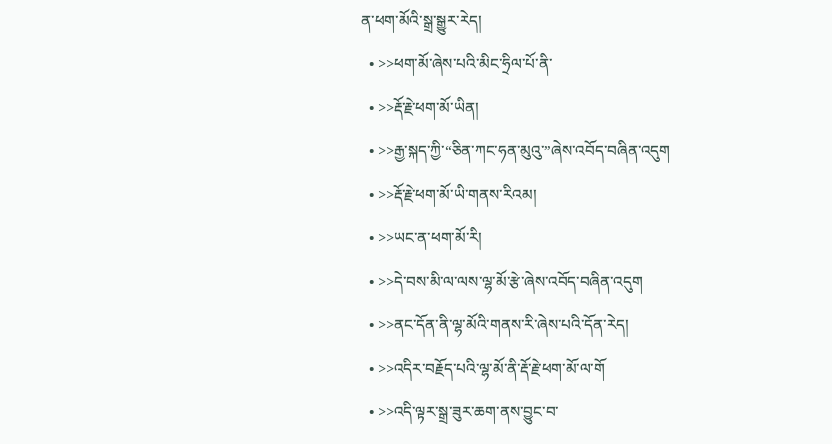ན་ཕག་མོའི་སྒྲ་སྒྱུར་རེད།
  • >>ཕག་མོ་ཞེས་པའི་མིང་ཧྲིལ་པོ་ནི་
  • >>རྡོ་རྗེ་ཕག་མོ་ཡིན།
  • >>རྒྱ་སྐད་ཀྱི་“ཅིན་ཀང་ཧན་མུའུ་”ཞེས་འབོད་བཞིན་འདུག
  • >>རྡོ་རྗེ་ཕག་མོ་ཡི་གནས་རིའམ།
  • >>ཡང་ན་ཕག་མོ་རི།
  • >>དེ་བས་མི་ལ་ལས་ལྷ་མོ་རྩེ་ཞེས་འབོད་བཞིན་འདུག
  • >>ནང་དོན་ནི་ལྷ་མོའི་གནས་རི་ཞེས་པའི་དོན་རེད།
  • >>འདིར་བརྗོད་པའི་ལྷ་མོ་ནི་རྡོ་རྗེ་ཕག་མོ་ལ་གོ
  • >>འདི་ལྟར་སྒྲ་ཟུར་ཆག་ནས་བྱུང་བ་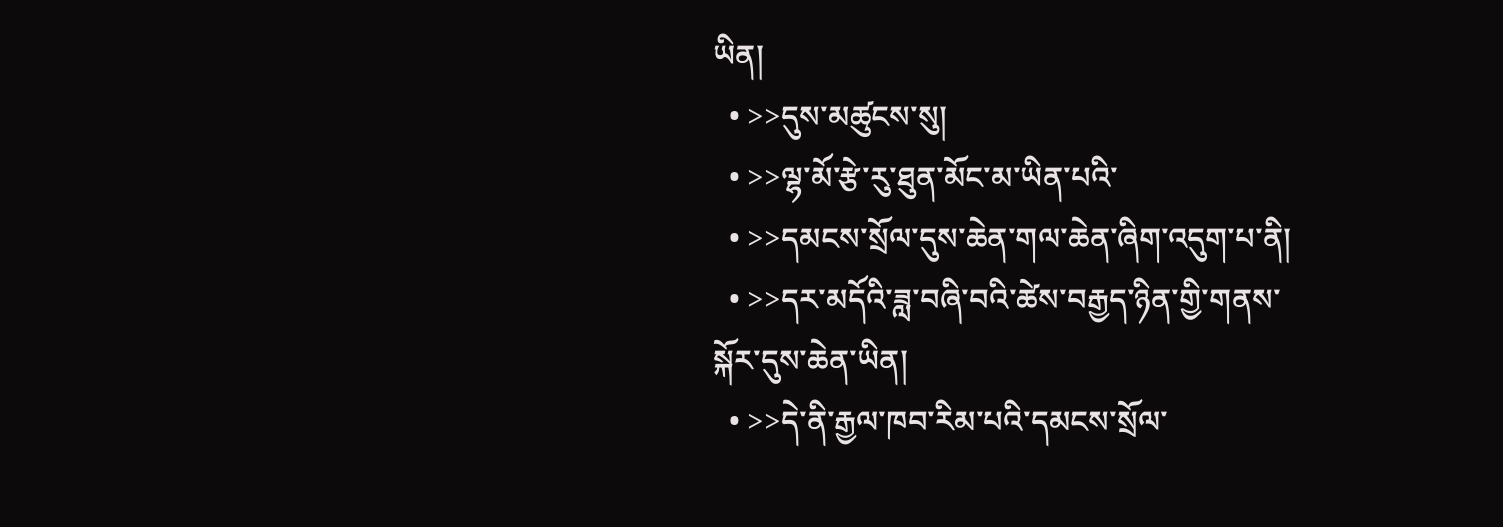ཡིན།
  • >>དུས་མཚུངས་སུ།
  • >>ལྷ་མོ་རྩེ་རུ་ཐུན་མོང་མ་ཡིན་པའི་
  • >>དམངས་སྲོལ་དུས་ཆེན་གལ་ཆེན་ཞིག་འདུག་པ་ནི།
  • >>དར་མདོའི་ཟླ་བཞི་བའི་ཚེས་བརྒྱད་ཉིན་གྱི་གནས་སྐོར་དུས་ཆེན་ཡིན།
  • >>དེ་ནི་རྒྱལ་ཁབ་རིམ་པའི་དམངས་སྲོལ་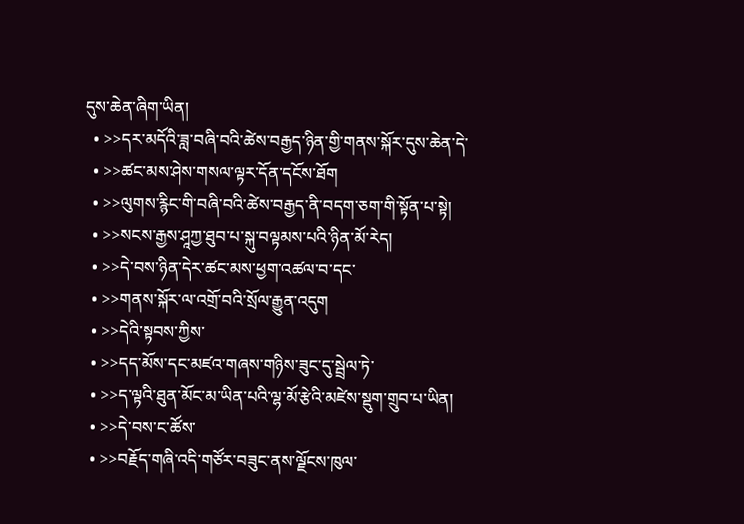དུས་ཆེན་ཞིག་ཡིན།
  • >>དར་མདོའི་ཟླ་བཞི་བའི་ཚེས་བརྒྱད་ཉིན་གྱི་གནས་སྐོར་དུས་ཆེན་དེ་
  • >>ཚང་མས་ཤེས་གསལ་ལྟར་དོན་དངོས་ཐོག
  • >>ལུགས་རྙིང་གི་བཞི་བའི་ཚེས་བརྒྱད་ནི་བདག་ཅག་གི་སྟོན་པ་སྟེ།
  • >>སངས་རྒྱས་ཤཱཀྱ་ཐུབ་པ་སྐུ་བལྟམས་པའི་ཉིན་མོ་རེད།
  • >>དེ་བས་ཉིན་དེར་ཚང་མས་ཕྱག་འཚལ་བ་དང་
  • >>གནས་སྐོར་ལ་འགྲོ་བའི་སྲོལ་རྒྱུན་འདུག
  • >>དེའི་སྟབས་ཀྱིས་
  • >>དད་མོས་དང་མཛའ་གཞས་གཉིས་ཟུང་དུ་སྦྲེལ་ཏེ་
  • >>ད་ལྟའི་ཐུན་མོང་མ་ཡིན་པའི་ལྷ་མོ་རྩེའི་མཛེས་སྡུག་གྲུབ་པ་ཡིན།
  • >>དེ་བས་ང་ཚོས་
  • >>བརྗོད་གཞི་འདི་གཙོར་བཟུང་ནས་ལྗོངས་ཁུལ་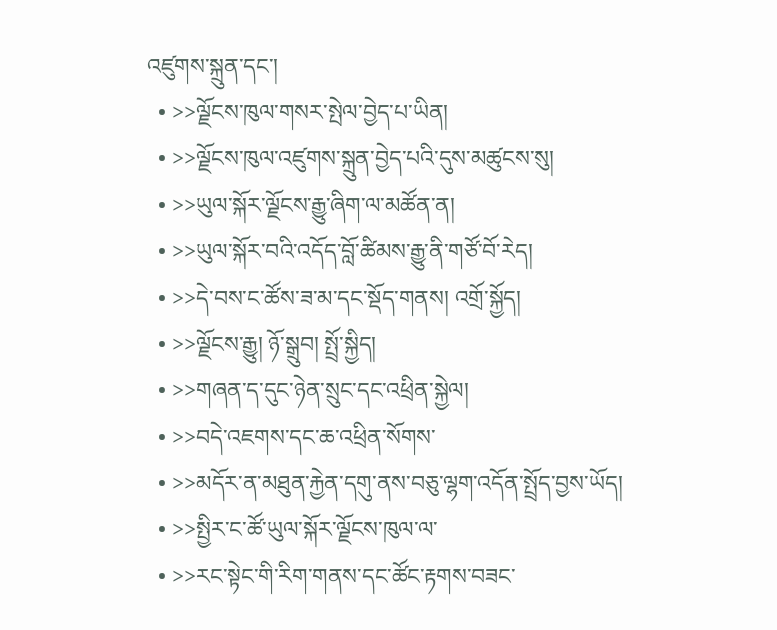འཛུགས་སྐྲུན་དང་།
  • >>ལྗོངས་ཁུལ་གསར་སྤེལ་བྱེད་པ་ཡིན།
  • >>ལྗོངས་ཁུལ་འཛུགས་སྐྲུན་བྱེད་པའི་དུས་མཚུངས་སུ།
  • >>ཡུལ་སྐོར་ལྗོངས་རྒྱུ་ཞིག་ལ་མཚོན་ན།
  • >>ཡུལ་སྐོར་བའི་འདོད་བློ་ཚིམས་རྒྱུ་ནི་གཙོ་བོ་རེད།
  • >>དེ་བས་ང་ཚོས་ཟ་མ་དང་སྡོད་གནས། འགྲོ་སྐྱོད།
  • >>ལྗོངས་རྒྱུ། ཉོ་སྒྲུབ། སྤྲོ་སྐྱིད།
  • >>གཞན་ད་དུང་ཉེན་སྲུང་དང་འཕྲིན་སྐྱེལ།
  • >>བདེ་འཇགས་དང་ཆ་འཕྲིན་སོགས་
  • >>མདོར་ན་མཐུན་རྐྱེན་དགུ་ནས་བཅུ་ལྷག་འདོན་སྤྲོད་བྱས་ཡོད།
  • >>སྤྱིར་ང་ཚོ་ཡུལ་སྐོར་ལྗོངས་ཁུལ་ལ་
  • >>རང་སྟེང་གི་རིག་གནས་དང་ཚོང་རྟགས་བཟང་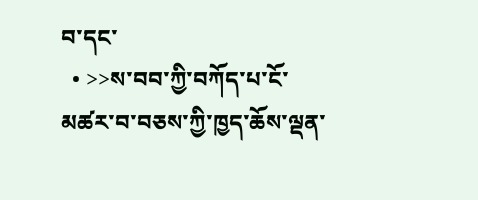བ་དང་
  • >>ས་བབ་ཀྱི་བཀོད་པ་ངོ་མཚར་བ་བཅས་ཀྱི་ཁྱད་ཆོས་ལྡན་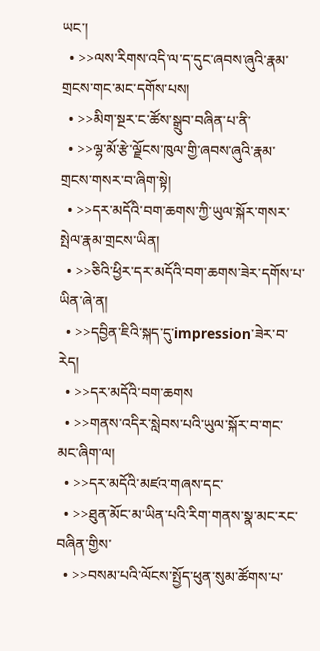ཡང་།
  • >>ལས་རིགས་འདི་ལ་ད་དུང་ཞབས་ཞུའི་རྣམ་གྲངས་གང་མང་དགོས་པས།
  • >>མིག་སྔར་ང་ཚོས་སྒྲུབ་བཞིན་པ་ནི་
  • >>ལྷ་མོ་རྩེ་ལྗོངས་ཁུལ་གྱི་ཞབས་ཞུའི་རྣམ་གྲངས་གསར་བ་ཞིག་སྟེ།
  • >>དར་མདོའི་བག་ཆགས་ཀྱི་ཡུལ་སྐོར་གསར་སྤེལ་རྣམ་གྲངས་ཡིན།
  • >>ཅིའི་ཕྱིར་དར་མདོའི་བག་ཆགས་ཟེར་དགོས་པ་ཡིན་ཞེ་ན།
  • >>དབྱིན་ཇིའི་སྐད་དུ་impression་ཟེར་བ་རེད།
  • >>དར་མདོའི་བག་ཆགས
  • >>གནས་འདིར་སླེབས་པའི་ཡུལ་སྐོར་བ་གང་མང་ཞིག་ལ།
  • >>དར་མདོའི་མཛའ་གཞས་དང་
  • >>ཐུན་མོང་མ་ཡིན་པའི་རིག་གནས་སྣ་མང་རང་བཞིན་གྱིས་
  • >>བསམ་པའི་ལོངས་སྤྱོད་ཕུན་སུམ་ཚོགས་པ་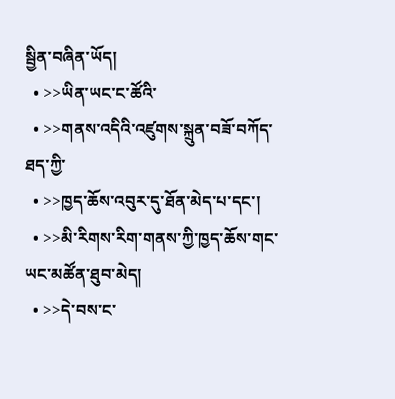སྦྱིན་བཞིན་ཡོད།
  • >>ཡིན་ཡང་ང་ཚོའི་
  • >>གནས་འདིའི་འཛུགས་སྐྲུན་བཟོ་བཀོད་ཐད་ཀྱི་
  • >>ཁྱད་ཆོས་འབུར་དུ་ཐོན་མེད་པ་དང་།
  • >>མི་རིགས་རིག་གནས་ཀྱི་ཁྱད་ཆོས་གང་ཡང་མཚོན་ཐུབ་མེད།
  • >>དེ་བས་ང་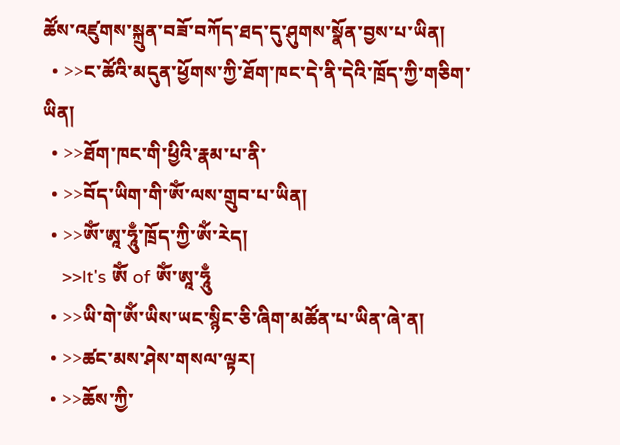ཚོས་འཛུགས་སྐྲུན་བཟོ་བཀོད་ཐད་དུ་ཤུགས་སྣོན་བྱས་པ་ཡིན།
  • >>ང་ཚོའི་མདུན་ཕྱོགས་ཀྱི་ཐོག་ཁང་དེ་ནི་དེའི་ཁྲོད་ཀྱི་གཅིག་ཡིན།
  • >>ཐོག་ཁང་གི་ཕྱིའི་རྣམ་པ་ནི་
  • >>བོད་ཡིག་གི་ཨོཾ་ལས་གྲུབ་པ་ཡིན།
  • >>ཨོཾ་ཨཱ་ཧཱུྃ་ཁྲོད་ཀྱི་ཨོཾ་རེད།
    >>It's ཨོཾ of ཨོཾ་ཨཱ་ཧཱུྃ
  • >>ཡི་གེ་ཨོཾ་ཡིས་ཡང་སྙིང་ཅི་ཞིག་མཚོན་པ་ཡིན་ཞེ་ན།
  • >>ཚང་མས་ཤེས་གསལ་ལྟར།
  • >>ཆོས་ཀྱི་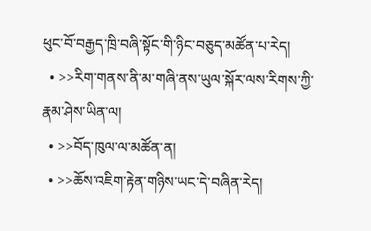ཕུང་བོ་བརྒྱད་ཁྲི་བཞི་སྟོང་གི་ཉིང་བཅུད་མཚོན་པ་རེད།
  • >>རིག་གནས་ནི་མ་གཞི་ནས་ཡུལ་སྐོར་ལས་རིགས་ཀྱི་རྣམ་ཤེས་ཡིན་ལ།
  • >>བོད་ཁུལ་ལ་མཚོན་ན།
  • >>ཆོས་འཇིག་རྟེན་གཉིས་ཡང་དེ་བཞིན་རེད།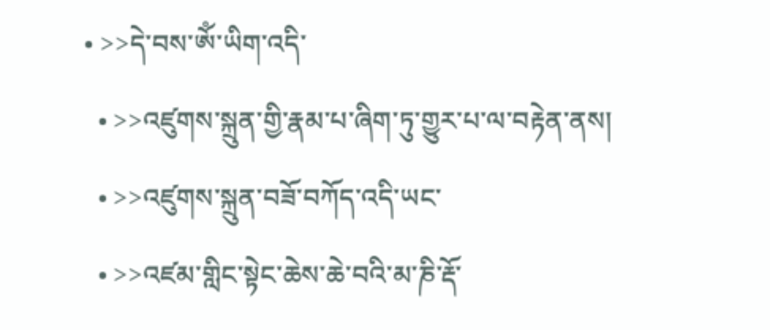• >>དེ་བས་ཨོཾ་ཡིག་འདི་
  • >>འཛུགས་སྐྲུན་གྱི་རྣམ་པ་ཞིག་ཏུ་གྱུར་པ་ལ་བརྟེན་ནས།
  • >>འཛུགས་སྐྲུན་བཟོ་བཀོད་འདི་ཡང་
  • >>འཛམ་གླིང་སྟེང་ཆེས་ཆེ་བའི་མ་ཎི་རྡོ་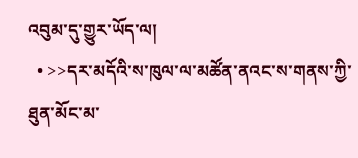འབུམ་དུ་གྱུར་ཡོད་ལ།
  • >>དར་མདོའི་ས་ཁུལ་ལ་མཚོན་ནའང་ས་གནས་ཀྱི་ཐུན་མོང་མ་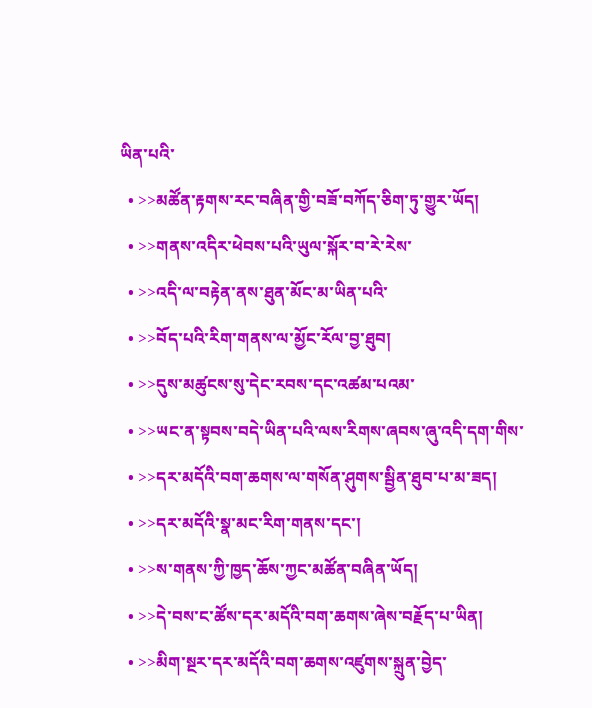ཡིན་པའི་
  • >>མཚོན་རྟགས་རང་བཞིན་གྱི་བཟོ་བཀོད་ཅིག་ཏུ་གྱུར་ཡོད།
  • >>གནས་འདིར་ཕེབས་པའི་ཡུལ་སྐོར་བ་རེ་རེས་
  • >>འདི་ལ་བརྟེན་ནས་ཐུན་མོང་མ་ཡིན་པའི་
  • >>བོད་པའི་རིག་གནས་ལ་མྱོང་རོལ་བྱ་ཐུབ།
  • >>དུས་མཚུངས་སུ་དེང་རབས་དང་འཚམ་པའམ་
  • >>ཡང་ན་སྟབས་བདེ་ཡིན་པའི་ལས་རིགས་ཞབས་ཞུ་འདི་དག་གིས་
  • >>དར་མདོའི་བག་ཆགས་ལ་གསོན་ཤུགས་སྦྱིན་ཐུབ་པ་མ་ཟད།
  • >>དར་མདོའི་སྣ་མང་རིག་གནས་དང་།
  • >>ས་གནས་ཀྱི་ཁྱད་ཆོས་ཀྱང་མཚོན་བཞིན་ཡོད།
  • >>དེ་བས་ང་ཚོས་དར་མདོའི་བག་ཆགས་ཞེས་བརྗོད་པ་ཡིན།
  • >>མིག་སྔར་དར་མདོའི་བག་ཆགས་འཛུགས་སྐྲུན་བྱེད་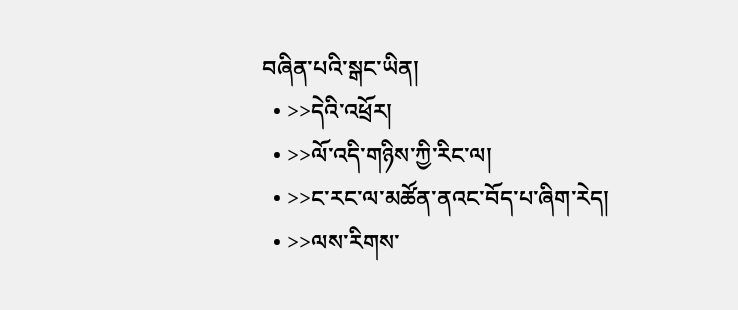བཞིན་པའི་སྒང་ཡིན།
  • >>དེའི་འཕྲོར།
  • >>ལོ་འདི་གཉིས་ཀྱི་རིང་ལ།
  • >>ང་རང་ལ་མཚོན་ནའང་བོད་པ་ཞིག་རེད།
  • >>ལས་རིགས་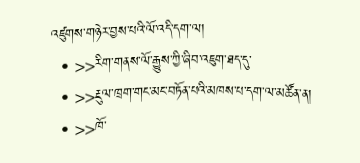འཛུགས་གཉེར་བྱས་པའི་ལོ་འདི་དག་ལ།
  • >>རིག་གནས་ལོ་རྒྱུས་ཀྱི་ཞིབ་འཇུག་ཐད་དུ་
  • >>རྔུལ་ཁྲག་གང་མང་བཏོན་པའི་མཁས་པ་དག་ལ་མཚོན་ན།
  • >>ཁོ་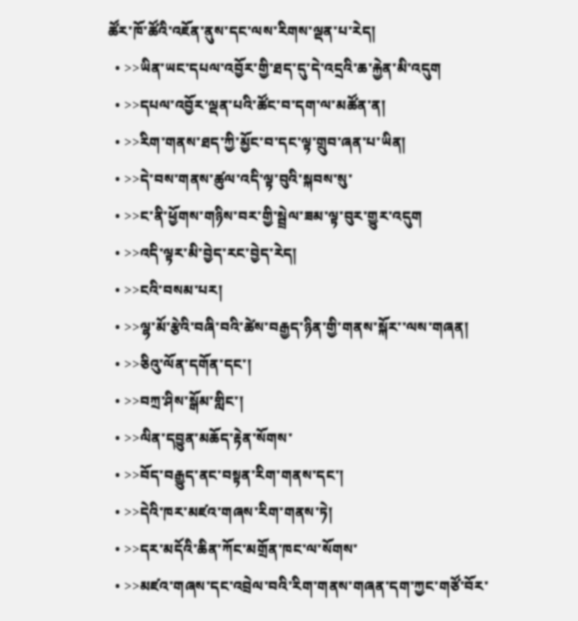ཚོར་ཁོ་ཚོའི་འཇོན་ནུས་དང་ལས་རིགས་ལྡན་པ་རེད།
  • >>ཡིན་ཡང་དཔལ་འབྱོར་གྱི་ཐད་དུ་དེ་འདྲའི་ཆ་རྐྱེན་མི་འདུག
  • >>དཔལ་འབྱོར་ལྡན་པའི་ཚོང་བ་དག་ལ་མཚོན་ན།
  • >>རིག་གནས་ཐད་ཀྱི་མྱོང་བ་དང་ལྟ་གྲུབ་ཞན་པ་ཡིན།
  • >>དེ་བས་གནས་ཚུལ་འདི་ལྟ་བུའི་སྐབས་སུ་
  • >>ང་ནི་ཕྱོགས་གཉིས་བར་གྱི་སྦྲེལ་ཟམ་ལྟ་བུར་གྱུར་འདུག
  • >>འདི་ལྟར་མི་བྱེད་རང་བྱེད་རེད།
  • >>ངའི་བསམ་པར།
  • >>ལྷ་མོ་རྩེའི་བཞི་བའི་ཚེས་བརྒྱད་ཉིན་གྱི་གནས་སྐོར་་ལས་གཞན།
  • >>ཅིའུ་ལོན་དགོན་དང་།
  • >>བཀྲ་ཤིས་སྒོམ་གླིང་།
  • >>ལིན་དབྱུན་མཆོད་རྟེན་སོགས་
  • >>བོད་བརྒྱུད་ནང་བསྟན་རིག་གནས་དང་།
  • >>དེའི་ཁར་མཛའ་གཞས་རིག་གནས་ཏེ།
  • >>དར་མདོའི་ཆིན་ཀོང་མགྲོན་ཁང་ལ་སོགས་
  • >>མཛའ་གཞས་དང་འབྲེལ་བའི་རིག་གནས་གཞན་དག་ཀྱང་གཙོ་བོར་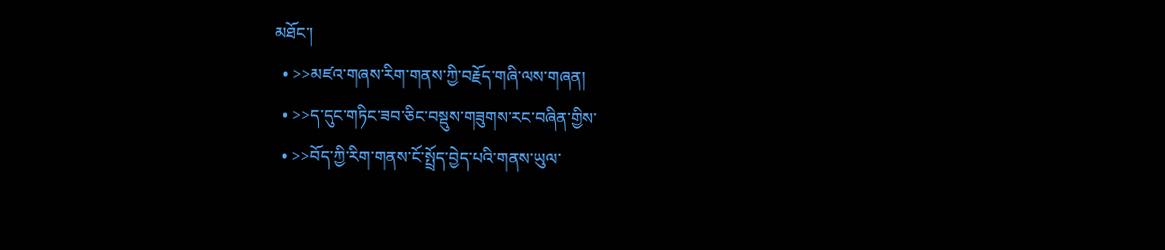མཐོང་།
  • >>མཛའ་གཞས་རིག་གནས་ཀྱི་བརྗོད་གཞི་ལས་གཞན།
  • >>ད་དུང་གཏིང་ཟབ་ཅིང་བསྡུས་གཟུགས་རང་བཞིན་གྱིས་
  • >>བོད་ཀྱི་རིག་གནས་ངོ་སྤྲོད་བྱེད་པའི་གནས་ཡུལ་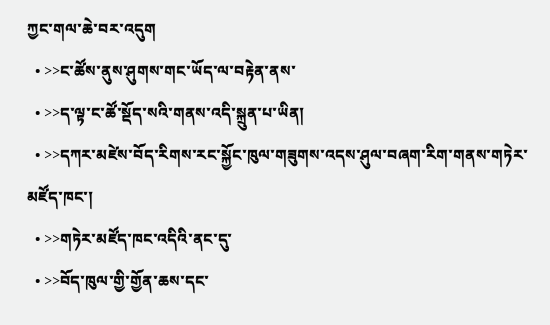ཀྱང་གལ་ཆེ་བར་འདུག
  • >>ང་ཚོས་ནུས་ཤུགས་གང་ཡོད་ལ་བརྟེན་ནས་
  • >>ད་ལྟ་ང་ཚོ་སྡོད་སའི་གནས་འདི་སྐྲུན་པ་ཡིན།
  • >>དཀར་མཛེས་བོད་རིགས་རང་སྐྱོང་ཁུལ་གཟུགས་འདས་ཤུལ་བཞག་རིག་གནས་གཏེར་མཛོད་ཁང་།
  • >>གཏེར་མཛོད་ཁང་འདིའི་ནང་དུ་
  • >>བོད་ཁུལ་གྱི་གྱོན་ཆས་དང་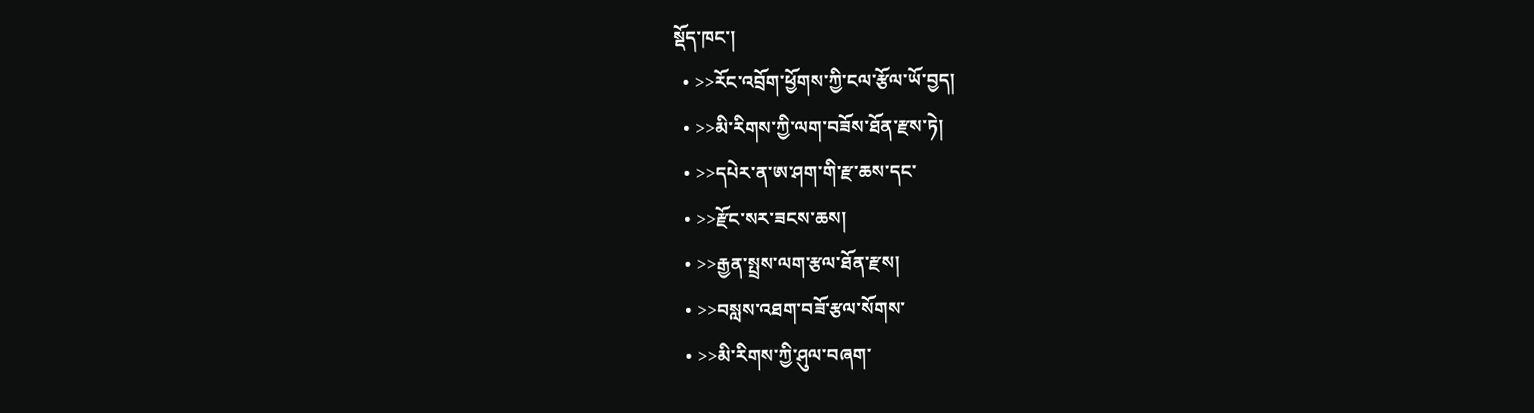སྡོད་ཁང་།
  • >>རོང་འབྲོག་ཕྱོགས་ཀྱི་ངལ་རྩོལ་ཡོ་བྱད།
  • >>མི་རིགས་ཀྱི་ལག་བཟོས་ཐོན་རྫས་ཏེ།
  • >>དཔེར་ན་ཨ་ཤག་གི་རྫ་ཆས་དང་
  • >>རྫོང་སར་ཟངས་ཆས།
  • >>རྒྱན་སྤྲས་ལག་རྩལ་ཐོན་རྫས།
  • >>བསླས་འཐག་བཟོ་རྩལ་སོགས་
  • >>མི་རིགས་ཀྱི་ཤུལ་བཞག་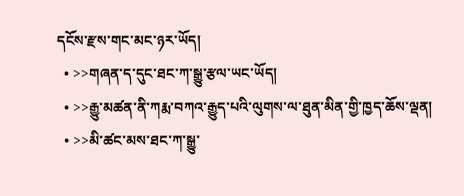དངོས་རྫས་གང་མང་ཉར་ཡོད།
  • >>གཞན་ད་དུང་ཐང་ཀ་སྒྱུ་རྩལ་ཡང་ཡོད།
  • >>རྒྱུ་མཚན་ནི་ཀརྨ་བཀའ་རྒྱུད་པའི་ལུགས་ལ་ཐུན་མིན་གྱི་ཁྱད་ཆོས་ལྡན།
  • >>མི་ཚང་མས་ཐང་ཀ་སྒྱུ་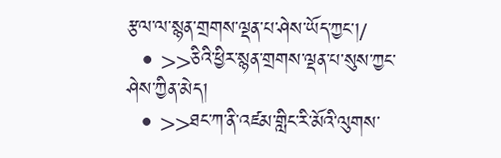རྩལ་ལ་སྙན་གྲགས་ལྡན་པ་ཤེས་ཡོད་ཀྱང་།/
  • >>ཅིའི་ཕྱིར་སྙན་གྲགས་ལྡན་པ་སུས་ཀྱང་ཤེས་ཀྱིན་མེད།
  • >>ཐང་ཀ་ནི་འཛམ་གླིང་རི་མོའི་ལུགས་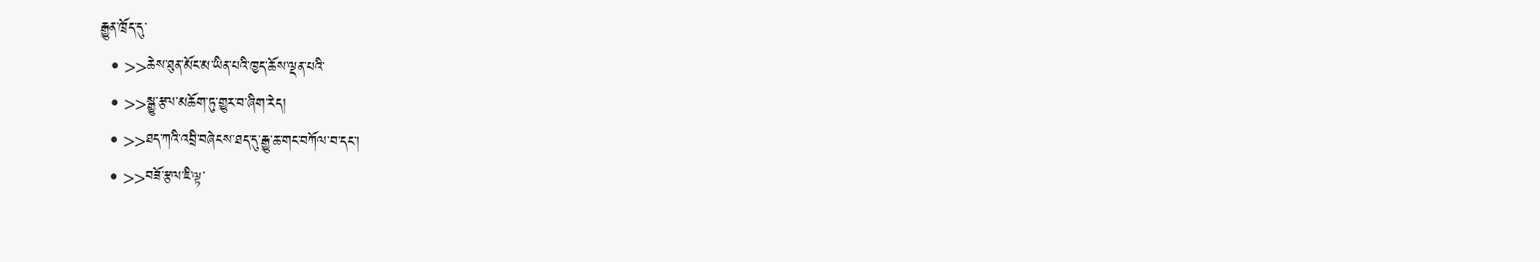རྒྱུན་ཁྲོད་དུ་
  • >>ཆེས་ཐུན་མོང་མ་ཡིན་པའི་ཁྱད་ཆོས་ལྡན་པའི་
  • >>སྒྱུ་རྩལ་མཆོག་ཏུ་གྱུར་བ་ཞིག་རེད།
  • >>ཐད་ཀའི་འབྲི་བཞེངས་ཐད་དུ་རྒྱུ་ཆ་གང་བཀོལ་བ་དང་།
  • >>བཟོ་རྩལ་ཇི་ལྟ་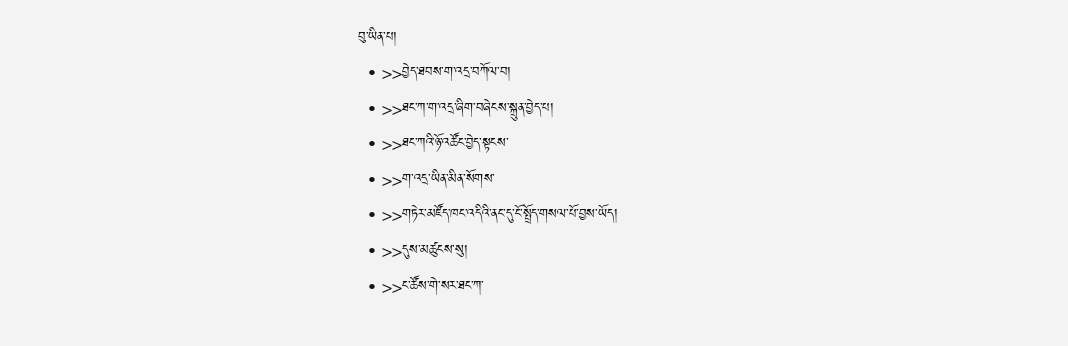བུ་ཡིན་པ།
  • >>བྱེད་ཐབས་ག་འདྲ་བཀོལ་བ།
  • >>ཐང་ཀ་ག་འདྲ་ཞིག་བཞེངས་སྐྲུན་བྱེད་པ།
  • >>ཐང་ཀའི་ཉོ་འཚོང་བྱེད་སྟངས་
  • >>ག་འདྲ་ཡིན་མིན་སོགས་
  • >>གཏེར་མཛོད་ཁང་འདིའི་ནང་དུ་ངོ་སྤྲོད་གསལ་པོ་བྱས་ཡོད།
  • >>དུས་མཚུངས་སུ།
  • >>ང་ཚོས་གེ་སར་ཐང་ཀ་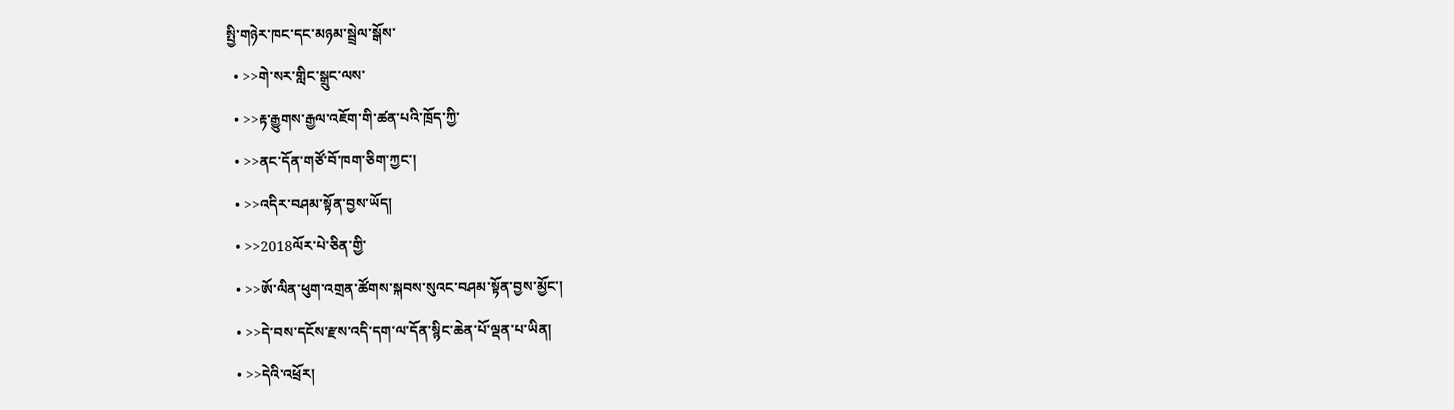སྤྱི་གཉེར་ཁང་དང་མཉམ་སྦྲེལ་སྒོས་
  • >>གེ་སར་གླིང་སྒྲུང་ལས་
  • >>རྟ་རྒྱུགས་རྒྱལ་འཇོག་གི་ཚན་པའི་ཁྲོད་ཀྱི་
  • >>ནང་དོན་གཙོ་བོ་ཁག་ཅིག་ཀྱང་།
  • >>འདིར་བཤམ་སྟོན་བྱས་ཡོད།
  • >>2018ལོར་པེ་ཅིན་གྱི་
  • >>ཨོ་ལིན་ཕུག་འགྲན་ཚོགས་སྐབས་སུའང་བཤམ་སྟོན་བྱས་མྱོང་།
  • >>དེ་བས་དངོས་རྫས་འདི་དག་ལ་དོན་སྙིང་ཆེན་པོ་ལྡན་པ་ཡིན།
  • >>དེའི་འཕྲོར།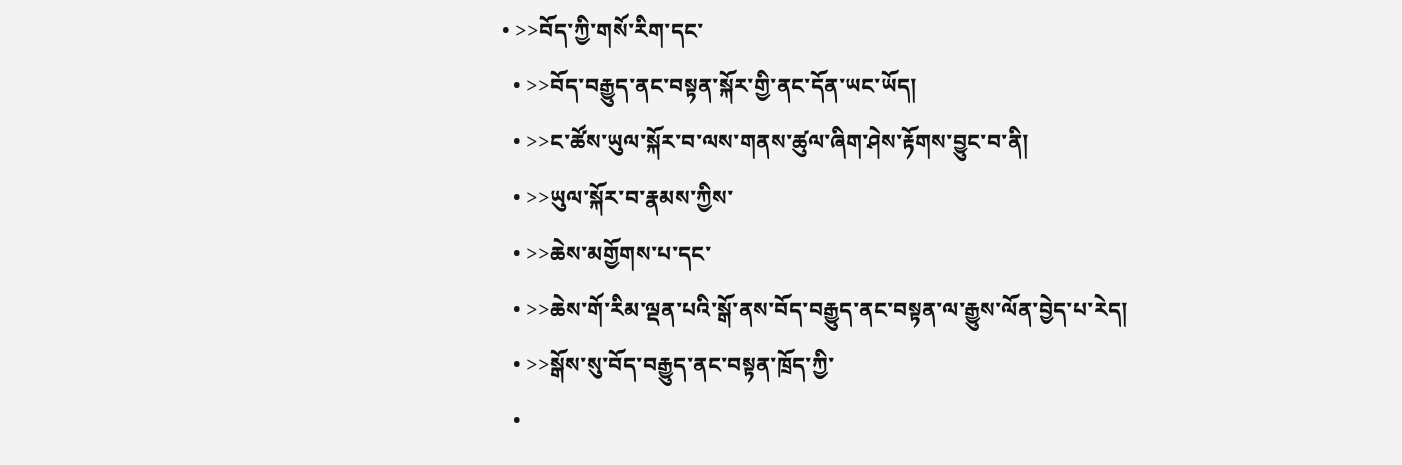• >>བོད་ཀྱི་གསོ་རིག་དང་
  • >>བོད་བརྒྱུད་ནང་བསྟན་སྐོར་གྱི་ནང་དོན་ཡང་ཡོད།
  • >>ང་ཚོས་ཡུལ་སྐོར་བ་ལས་གནས་ཚུལ་ཞིག་ཤེས་རྟོགས་བྱུང་བ་ནི།
  • >>ཡུལ་སྐོར་བ་རྣམས་ཀྱིས་
  • >>ཆེས་མགྱོགས་པ་དང་
  • >>ཆེས་གོ་རིམ་ལྡན་པའི་སྒོ་ནས་བོད་བརྒྱུད་ནང་བསྟན་ལ་རྒྱུས་ལོན་བྱེད་པ་རེད།
  • >>སྒོས་སུ་བོད་བརྒྱུད་ནང་བསྟན་ཁྲོད་ཀྱི་
  •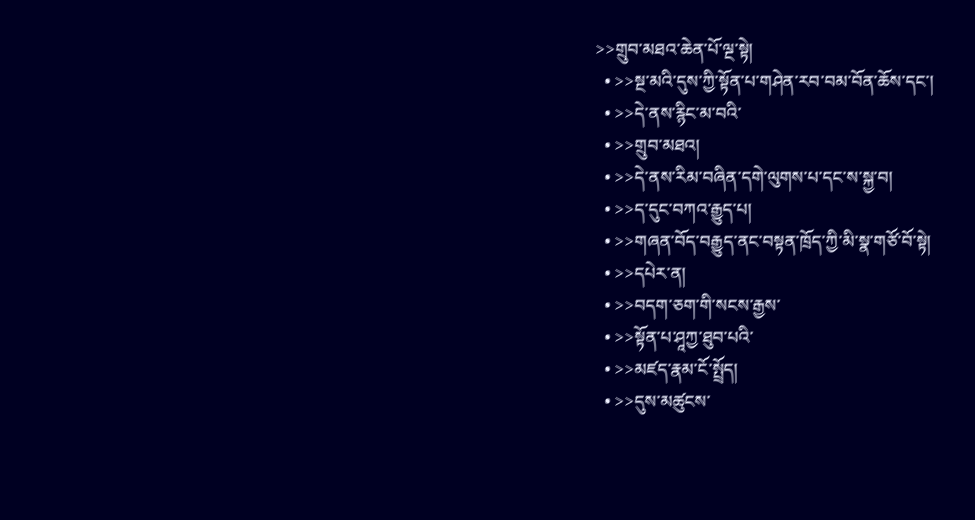>>གྲུབ་མཐའ་ཆེན་པོ་ལྔ་སྟེ།
  • >>སྔ་མའི་དུས་ཀྱི་སྟོན་པ་གཤེན་རབ་བམ་བོན་ཆོས་དང་།
  • >>དེ་ནས་རྙིང་མ་བའི་
  • >>གྲུབ་མཐའ།
  • >>དེ་ནས་རིམ་བཞིན་དགེ་ལུགས་པ་དང་ས་སྐྱ་བ།
  • >>ད་དུང་བཀའ་རྒྱུད་པ།
  • >>གཞན་བོད་བརྒྱུད་ནང་བསྟན་ཁྲོད་ཀྱི་མི་སྣ་གཙོ་བོ་སྟེ།
  • >>དཔེར་ན།
  • >>བདག་ཅག་གི་སངས་རྒྱས་
  • >>སྟོན་པ་ཤཱཀྱ་ཐུབ་པའི་
  • >>མཛད་རྣམ་ངོ་སྤྲོད།
  • >>དུས་མཚུངས་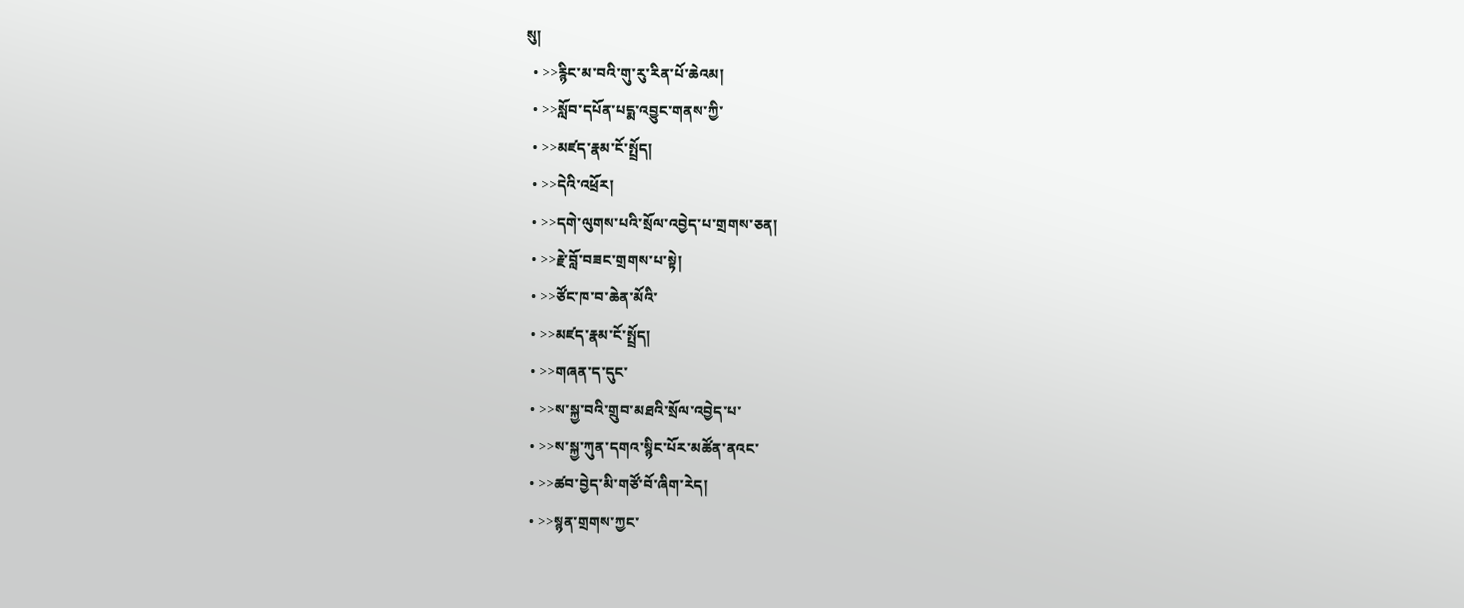སུ།
  • >>རྙིང་མ་བའི་གུ་རུ་རིན་པོ་ཆེའམ།
  • >>སློབ་དཔོན་པདྨ་འབྱུང་གནས་ཀྱི་
  • >>མཛད་རྣམ་ངོ་སྤྲོད།
  • >>དེའི་འཕྲོར།
  • >>དགེ་ལུགས་པའི་སྲོལ་འབྱེད་པ་གྲགས་ཅན།
  • >>རྗེ་བློ་བཟང་གྲགས་པ་སྟེ།
  • >>ཙོང་ཁ་བ་ཆེན་མོའི་
  • >>མཛད་རྣམ་ངོ་སྤྲོད།
  • >>གཞན་ད་དུང་
  • >>ས་སྐྱ་བའི་གྲུབ་མཐའི་སྲོལ་འབྱེད་པ་
  • >>ས་སྐྱ་ཀུན་དགའ་སྙིང་པོར་མཚོན་ནའང་
  • >>ཚབ་བྱེད་མི་གཙོ་བོ་ཞིག་རེད།
  • >>སྙན་གྲགས་ཀྱང་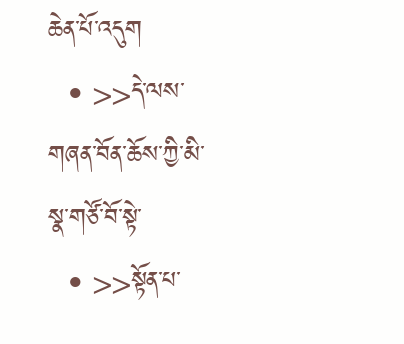ཆེན་པོ་འདུག
  • >>དེ་ལས་གཞན་བོན་ཆོས་ཀྱི་མི་སྣ་གཙོ་བོ་སྟེ་
  • >>སྟོན་པ་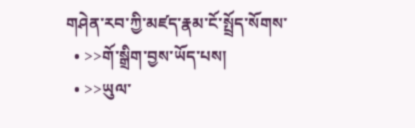གཤེན་རབ་ཀྱི་མཛད་རྣམ་ངོ་སྤྲོད་སོགས་
  • >>གོ་སྒྲིག་བྱས་ཡོད་པས།
  • >>ཡུལ་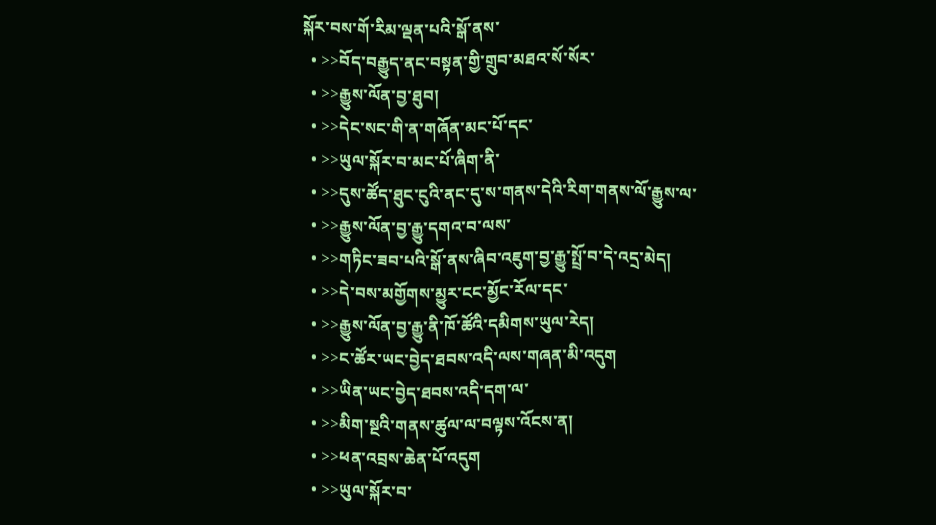སྐོར་བས་གོ་རིམ་ལྡན་པའི་སྒོ་ནས་
  • >>བོད་བརྒྱུད་ནང་བསྟན་གྱི་གྲུབ་མཐའ་སོ་སོར་
  • >>རྒྱུས་ལོན་བྱ་ཐུབ།
  • >>དེང་སང་གི་ན་གཞོན་མང་པོ་དང་
  • >>ཡུལ་སྐོར་བ་མང་པོ་ཞིག་ནི་
  • >>དུས་ཚོད་ཐུང་ངུའི་ནང་དུ་ས་གནས་དེའི་རིག་གནས་ལོ་རྒྱུས་ལ་
  • >>རྒྱུས་ལོན་བྱ་རྒྱུ་དགའ་བ་ལས་
  • >>གཏིང་ཟབ་པའི་སྒོ་ནས་ཞིབ་འཇུག་བྱ་རྒྱུ་སྤྲོ་བ་དེ་འདྲ་མེད།
  • >>དེ་བས་མགྱོགས་མྱུར་ངང་མྱོང་རོལ་དང་
  • >>རྒྱུས་ལོན་བྱ་རྒྱུ་ནི་ཁོ་ཚོའི་དམིགས་ཡུལ་རེད།
  • >>ང་ཚོར་ཡང་བྱེད་ཐབས་འདི་ལས་གཞན་མི་འདུག
  • >>ཡིན་ཡང་བྱེད་ཐབས་འདི་དག་ལ་
  • >>མིག་སྔའི་གནས་ཚུལ་ལ་བལྟས་འོངས་ན།
  • >>ཕན་འབྲས་ཆེན་པོ་འདུག
  • >>ཡུལ་སྐོར་བ་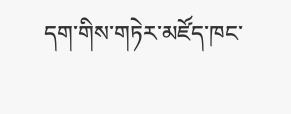དག་གིས་གཏེར་མཛོད་ཁང་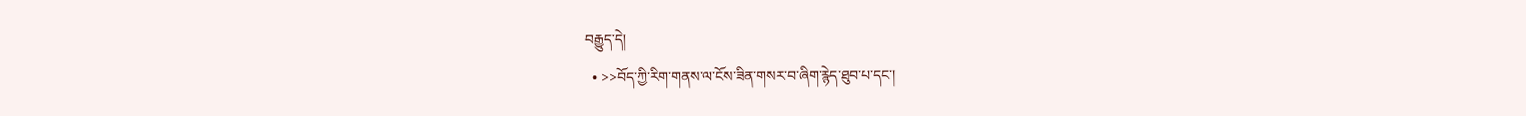བརྒྱུད་དེ།
  • >>བོད་ཀྱི་རིག་གནས་ལ་ངོས་ཟིན་གསར་བ་ཞིག་རྙེད་ཐུབ་པ་དང་།